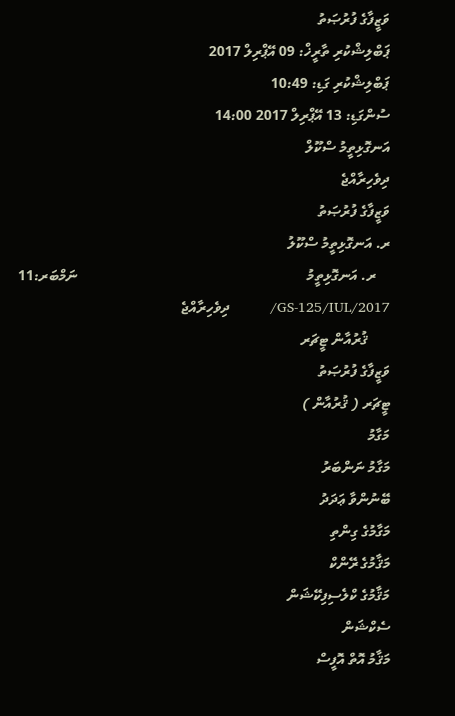ވަޒީފާގެ ފުރުޞަތު
ޕަބްލިޝްކުރި ތާރީޚް: 09 އޭޕްރިލް 2017
ޕަބްލިޝްކުރި ގަޑި: 10:49
ސުންގަޑި: 13 އޭޕްރިލް 2017 14:00
އަނގޮޅިތީމު ސްކޫލް
ދިވެހިރާއްޖެ
ވަޒީފާގެ ފުރުޞަތު
ރ. އަނގޮޅިތީމު ސްކޫލު
    ރ. އަނގޮޅިތީމު                                                               ނަމްބަރ:11 GS-125/IUL/2017/          ދިވެހިރާއްޖެ
      ޤުރުއާން ޓީޗަރ
ވަޒީފާގެ ފުރުޞަތު
ޓީޗަރ ( ޤުރުއާން )
މަގާމު
މަގާމު ނަންބަރު
ބޭނުންވާ ޢަދަދު
މަގާމުގެ ގިންތި
މަޤާމުގެ ރޭންކް
މަޤާމުގެ ކްލެސިފިކޭޝަން
ސެކްޝަން
މަޤާމު އޮތް އޮފީސް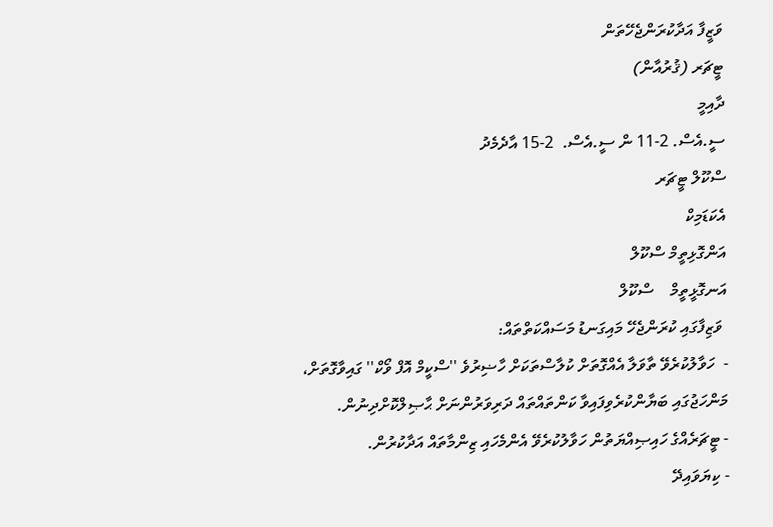ވަޒީފާ އަދާކުރަންޖެހޭތަން
ޓީޗަރ (ޤުރުއާން)
ދާއިމީ
ސީ.އެސް. 2-11 ން ސީ.އެސް.  2-15 އާދެމެދު
ސްކޫލް ޓީޗަރ
އެކަޑަމިކް
އަންގޮޅިތީމް ސްކޫލް
އަނގޮޅީތީމް    ސްކޫލް
 ވަޒިފާގައި ކުރަންޖެހޭ މައިގަނޑު މަސައްކަތްތައް:
-  ހަވާލުކުރެވޭ ތާވަލާ އެއްގޮތަށް ކުލާސްތަކަށް ހާޟިރުވެ ''ސްކީމް އޮފް ވޯކް'' ގައިވާގޮތަށް، މަންހަޖުގައި ބަޔާންކުރެވިފައިވާ ކަންތައްތައް ދަރިވަރުންނަށް ޙާޞިލްކޮށްދިނުން.
- ޓީޗަރެއްގެ ހައިޞިއްޔަތުން ހަވާލުކުރެވޭ އެންމެހައި ޒިންމާތައް އަދާކުރުން.
- ކިޔަވައިދޭ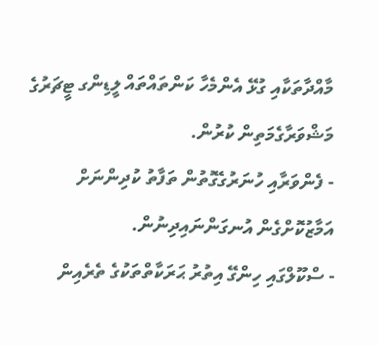މާއްދާތަކާއި ގުޅޭ އެންމެހާ ކަންތައްތައް ލީޑިންގ ޓީޗަރުގެ މަޝްވަރާގެމަތިން ކުރުން.
- ފެންވަރާއި ހުނަރުގެގޮތުން ތަފާތު ކުދިންނަށް އަމާޒުކޮށްގެން އުނގަންނައިދިނުން.
- ސްކޫލްގައި ހިންގޭ އިތުރު ޙަރަކާތްތަކުގެ ތެރެއިން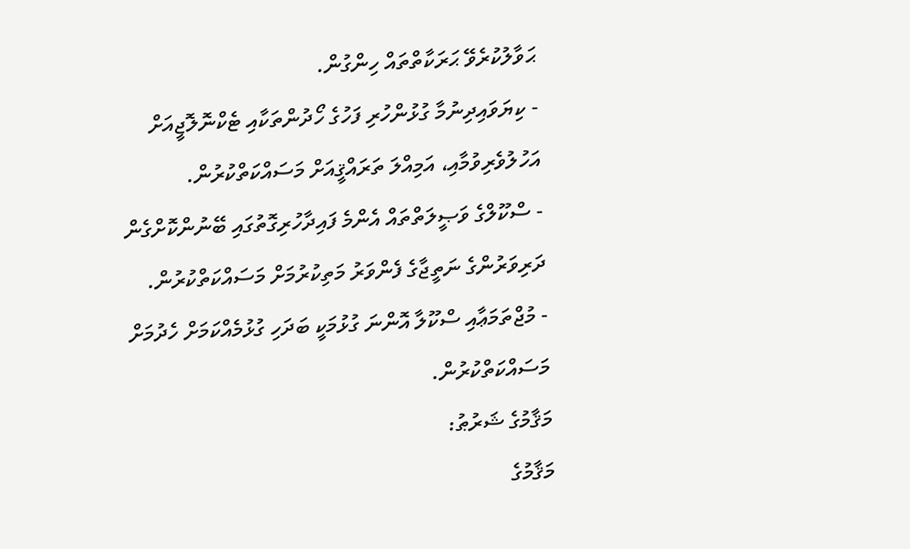ޙަވާލުކުރެވޭ ޙަރަކާތްތައް ހިންގުން.
- ކިޔަވައިދިނުމާ ގުޅުންހުރި ފަހުގެ ހޯދުންތަކާއި ޓެކްނޮލޮޖީއަށް އަހުލުވެރިވުމާއި، އަމިއްލަ ތަރައްޤީއަށް މަސައްކަތްކުރުން.
- ސްކޫލްގެ ވަޞީލަތްތައް އެންމެ ފައިދާހުރިގޮތުގައި ބޭނުންކޮށްގެން ދަރިވަރުންގެ ނަތީޖާގެ ފެންވަރު މަތިކުރުމަށް މަސައްކަތްކުރުން.
- މުޖްތަމަޢާއި ސްކޫލާ އޮންނަ ގުޅުމަކީ ބަދަހި ގުޅުމެއްކަމަށް ހެދުމަށް މަސައްކަތްކުރުން.
މަޤާމުގެ ޝަރުޠު:
މަޤާމުގެ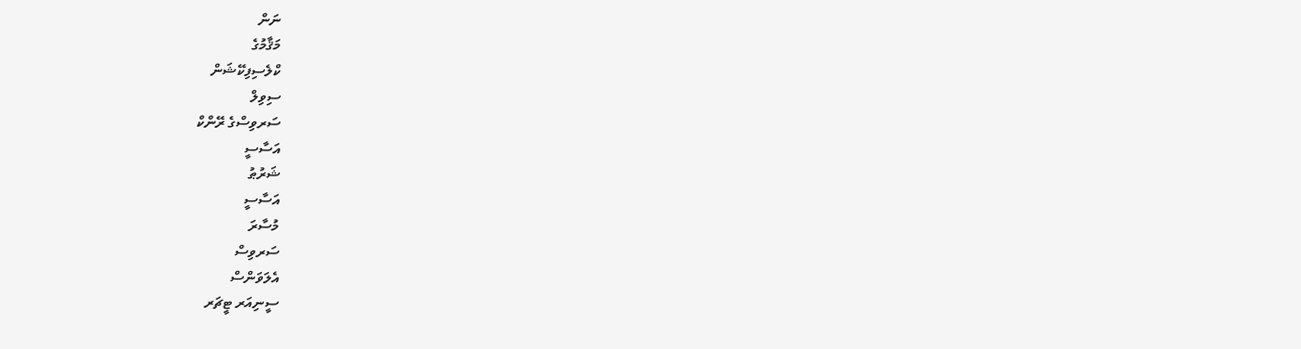ނަން
މަޤާމުގެ
ކްލެސިފިކޭޝަން
ސިވިލް
ސަރވިސްގެ ރޭންކް
އަސާސީ
ޝަރުޠު
އަސާސީ
މުސާރަ
ސަރވިސް
އެލަވަންސް
ސީނިއަރ ޓީޗަރ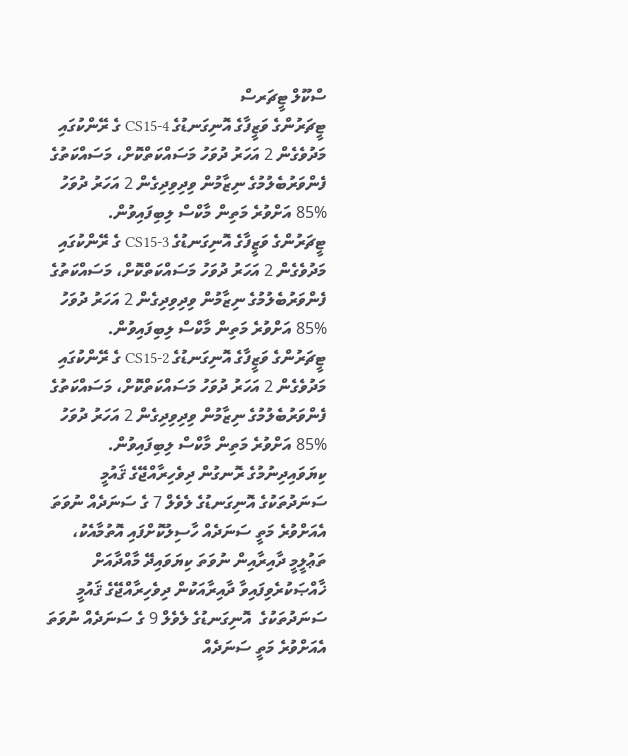ސްކޫލް ޓީޗަރސް
ޓީޗަރުންގެ ވަޒީފާގެ އޮނިގަނޑުގެ CS15-4 ގެ ރޭންކުގައި މަދުވެގެން 2 އަހަރު ދުވަހު މަސައްކަތްކޮށް، މަސައްކަތުގެ ފެންވަރުބެލުމުގެ ނިޒާމުން ވިދިވިދިގެން 2 އަހަރު ދުވަހު %85 އަށްވުރެ މަތިން މާކްސް ލިބިފައިވުން.
ޓީޗަރުންގެ ވަޒީފާގެ އޮނިގަނޑުގެ CS15-3 ގެ ރޭންކުގައި މަދުވެގެން 2 އަހަރު ދުވަހު މަސައްކަތްކޮށް، މަސައްކަތުގެ ފެންވަރުބެލުމުގެ ނިޒާމުން ވިދިވިދިގެން 2 އަހަރު ދުވަހު %85 އަށްވުރެ މަތިން މާކްސް ލިބިފައިވުން.
ޓީޗަރުންގެ ވަޒީފާގެ އޮނިގަނޑުގެ CS15-2 ގެ ރޭންކުގައި މަދުވެގެން 2 އަހަރު ދުވަހު މަސައްކަތްކޮށް، މަސައްކަތުގެ ފެންވަރުބެލުމުގެ ނިޒާމުން ވިދިވިދިގެން 2 އަހަރު ދުވަހު %85 އަށްވުރެ މަތިން މާކްސް ލިބިފައިވުން.
ކިޔަވައިދިނުމުގެ ރޮނގުން ދިވެހިރާއްޖޭގެ ޤައުމީ ސަނަދުތަކުގެ އޮނިގަނޑުގެ ލެވެލް 7 ގެ ސަނަދެއް ނުވަތަ އެއަށްވުރެ މަތީ ސަނަދެއް ހާސިލުކޮށްފައި އޮތުމާއެކު، ތަޢުލީމީ ދާއިރާއިން ނުވަތަ ކިޔަވައިދޭ މާއްދާއަށް ޚާއްޞަކުރެވިފައިވާ ދާއިރާއަކުން ދިވެހިރާއްޖޭގެ ޤައުމީ ސަނަދުތަކުގެ  އޮނިގަނޑުގެ ލެވެލް 9 ގެ ސަނަދެއް ނުވަތަ އެއަށްވުރެ މަތީ ސަނަދެއް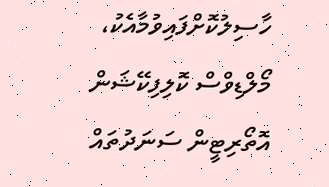ހާސިލުކޮށްފައިވުމާއެކު،  މޯލްޑިވްސް ކޮލިފިކޭޝަން އޮތޯރިޓީން ސަނަދުތައް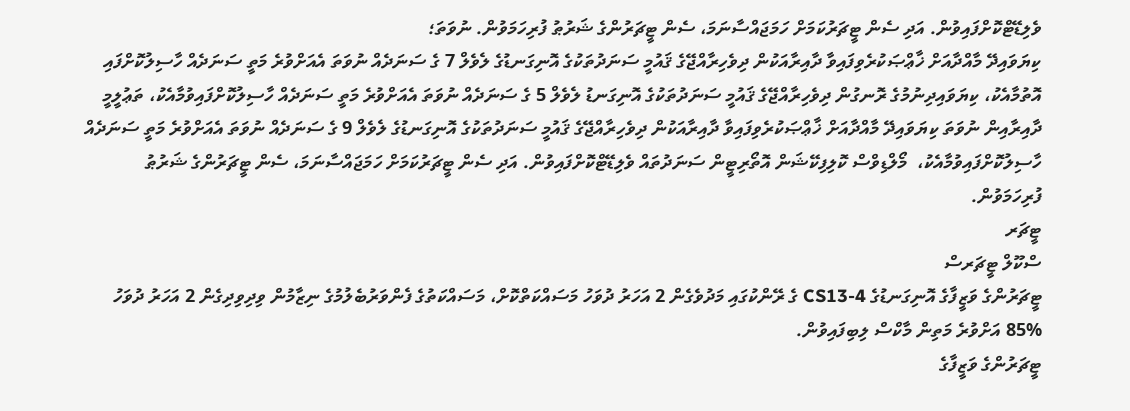ވެލިޑޭޓްކޮށްފައިވުން. އަދި ސެން ޓީޗަރުކަމަށް ހަމަޖައްސާނަމަ، ސެން ޓީޗަރުންގެ ޝަރުޠު ފުރިހަމަވުން. ނުވަތަ؛
ކިޔަވައިދޭ މާއްދާއަށް ޚާޢްޞަކުރެވިފައިވާ ދާއިރާއަކުން ދިވެހިރާއްޖޭގެ ޤައުމީ ސަނަދުތަކުގެ އޮނިގަނޑުގެ ލެވެލް 7 ގެ ސަނަދެއް ނުވަތަ އެއަށްވުރެ މަތީ ސަނަދެއް ހާސިލުކޮށްފައި އޮތުމާއެކު، ކިޔަވައިދިނުމުގެ ރޮނގުން ދިވެހިރާއްޖޭގެ ޤައުމީ ސަނަދުތަކުގެ އޮނިގަނޑު ލެވެލް 5 ގެ ސަނަދެއް ނުވަތަ އެއަށްވުރެ މަތީ ސަނަދެއް ހާސިލުކޮށްފައިވުމާއެކު، ތަޢުލީމީ ދާއިރާއިން ނުވަތަ ކިޔަވައިދޭ މާއްދާއަށް ޚާޢްޞަކުރެވިފައިވާ ދާއިރާއަކުން ދިވެހިރާއްޖޭގެ ޤައުމީ ސަނަދުތަކުގެ އޮނިގަނޑުގެ ލެވެލް 9 ގެ ސަނަދެއް ނުވަތަ އެއަށްވުރެ މަތީ ސަނަދެއް ހާސިލުކޮށްފައިވުމާއެކު،  މޯލްޑިވްސް ކޮލިފިކޭޝަން އޮތޯރިޓީން ސަނަދުތައް ވެލިޑޭޓްކޮށްފައިވުން. އަދި ސެން ޓީޗަރުކަމަށް ހަމަޖައްސާނަމަ، ސެން ޓީޗަރުންގެ ޝަރުޠު ފުރިހަމަވުން.
ޓީޗަރ
ސްކޫލް ޓީޗަރސް
ޓީޗަރުންގެ ވަޒީފާގެ އޮނިގަނޑުގެ 4-CS13 ގެ ރޭންކުގައި މަދުވެގެން 2 އަހަރު ދުވަހު މަސައްކަތްކޮށް، މަސައްކަތުގެ ފެންވަރުބެލުމުގެ ނިޒާމުން ވިދިވިދިގެން 2 އަހަރު ދުވަހު %85 އަށްވުރެ މަތިން މާކްސް ލިބިފައިވުން.
ޓީޗަރުންގެ ވަޒީފާގެ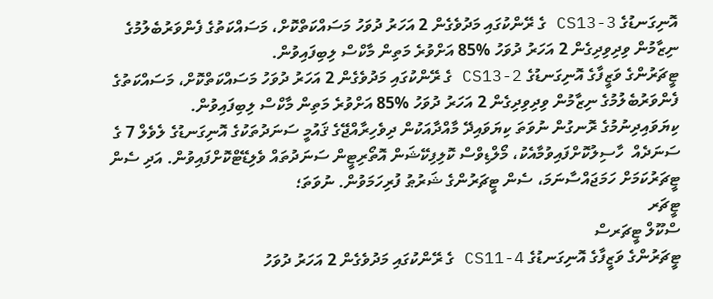އޮނިގަނޑުގެ 3-CS13 ގެ ރޭންކުގައި މަދުވެގެން 2 އަހަރު ދުވަހު މަސައްކަތްކޮށް، މަސައްކަތުގެ ފެންވަރުބެލުމުގެ ނިޒާމުން ވިދިވިދިގެން 2 އަހަރު ދުވަހު %85 އަށްވުރެ މަތިން މާކްސް ލިބިފައިވުން.
ޓީޗަރުންގެ ވަޒީފާގެ އޮނިގަނޑުގެ 2-CS13 ގެ ރޭންކުގައި މަދުވެގެން 2 އަހަރު ދުވަހު މަސައްކަތްކޮށް، މަސައްކަތުގެ ފެންވަރުބެލުމުގެ ނިޒާމުން ވިދިވިދިގެން 2 އަހަރު ދުވަހު %85 އަށްވުރެ މަތިން މާކްސް ލިބިފައިވުން.
ކިޔަވައިދިނުމުގެ ރޮނގުން ނުވަތަ ކިޔަވައިދޭ މާއްދާއަކުން ދިވެހިރާއްޖޭގެ ޤައުމީ ސަނަދުތަކުގެ އޮނިގަނޑުގެ ލެވެލް 7 ގެ ސަނަދެއް  ހާސިލުކޮށްފައިވުމާއެކު، މޯލްޑިވްސް ކޮލިފިކޭޝަން އޮތޯރިޓީން ސަނަދުތައް ވެލިޑޭޓްކޮށްފައިވުން. އަދި ސެން ޓީޗަރުކަމަށް ހަމަޖައްސާނަމަ، ސެން ޓީޗަރުންގެ ޝަރުޠު ފުރިހަމަވުން. ނުވަތަ؛
ޓީޗަރ
ސްކޫލް ޓީޗަރސް
ޓީޗަރުންގެ ވަޒީފާގެ އޮނިގަނޑުގެ 4-CS11 ގެ ރޭންކުގައި މަދުވެގެން 2 އަހަރު ދުވަހު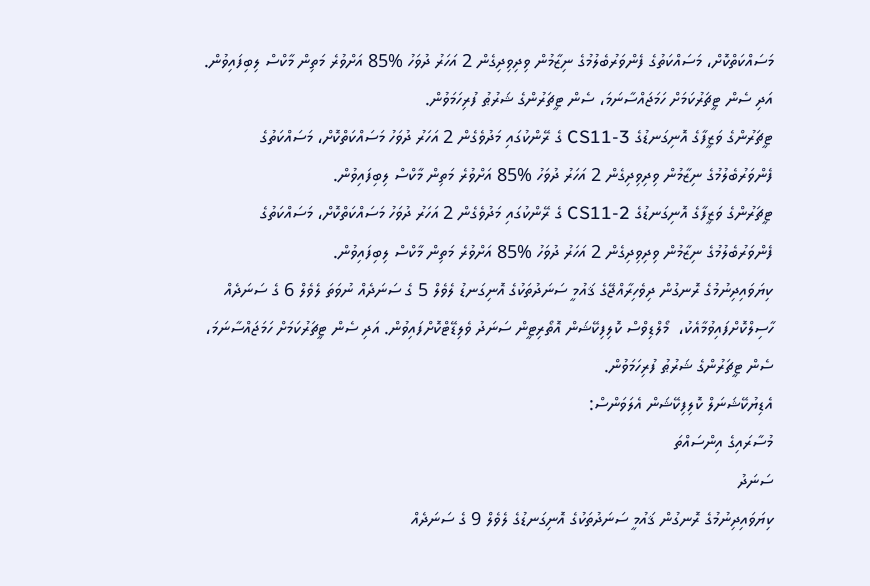މަސައްކަތްކޮށް، މަސައްކަތުގެ ފެންވަރުބެލުމުގެ ނިޒާމުން ވިދިވިދިގެން 2 އަހަރު ދުވަހު %85 އަށްވުރެ މަތިން މާކްސް ލިބިފައިވުން. އަދި ސެން ޓީޗަރުކަމަށް ހަމަޖައްސާނަމަ، ސެން ޓީޗަރުންގެ ޝަރުޠު ފުރިހަމަވުން.
ޓީޗަރުންގެ ވަޒީފާގެ އޮނިގަނޑުގެ CS11-3 ގެ ރޭންކުގައި މަދުވެގެން 2 އަހަރު ދުވަހު މަސައްކަތްކޮށް، މަސައްކަތުގެ ފެންވަރުބެލުމުގެ ނިޒާމުން ވިދިވިދިގެން 2 އަހަރު ދުވަހު %85 އަށްވުރެ މަތިން މާކްސް ލިބިފައިވުން.
ޓީޗަރުންގެ ވަޒީފާގެ އޮނިގަނޑުގެ 2-CS11 ގެ ރޭންކުގައި މަދުވެގެން 2 އަހަރު ދުވަހު މަސައްކަތްކޮށް، މަސައްކަތުގެ ފެންވަރުބެލުމުގެ ނިޒާމުން ވިދިވިދިގެން 2 އަހަރު ދުވަހު %85 އަށްވުރެ މަތިން މާކްސް ލިބިފައިވުން.
ކިޔަވައިދިނުމުގެ ރޮނގުން ދިވެހިރާއްޖޭގެ ޤައުމީ ސަނަދުތަކުގެ އޮނިގަނޑު ލެވެލް 5 ގެ ސަނަދެއް ނުވަތަ ލެވެލް 6 ގެ ސަނަދެއް  ހާސިލްކޮށްފައިވުމާއެކު،  މޯލްޑިވްސް ކޮލިފިކޭޝަން އޮތޯރިޓީން ސަނަދު ވެލިޑޭޓްކޮށްފައިވުން. އަދި ސެން ޓީޗަރުކަމަށް ހަމަޖައްސާނަމަ، ސެން ޓީޗަރުންގެ ޝަރުޠު ފުރިހަމަވުން.
އެޑިޔުކޭޝަނަލް ކޮލިފިކޭޝަން އެލަވަންސް:
މުސާރައިގެ އިންސައްތަ
ސަނަދު
ކިޔަވައިދިނުމުގެ ރޮނގުން ޤައުމީ ސަނަދުތަކުގެ އޮނިގަނޑުގެ ލެވެލް 9 ގެ ސަނަދެއް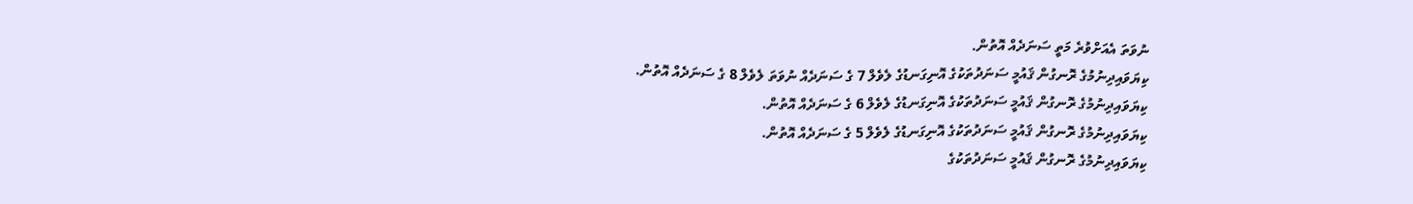ނުވަތަ އެއަށްވުރެ މަތީ ސަނަދެއް އޮތުން.
ކިޔަވައިދިނުމުގެ ރޮނގުން ޤައުމީ ސަނަދުތަކުގެ އޮނިގަނޑުގެ ލެވެލް 7 ގެ ސަނަދެއް ނުވަތަ ލެވެލް 8 ގެ ސަނަދެއް އޮތުން.
ކިޔަވައިދިނުމުގެ ރޮނގުން ޤައުމީ ސަނަދުތަކުގެ އޮނިގަނޑުގެ ލެވެލް 6 ގެ ސަނަދެއް އޮތުން.
ކިޔަވައިދިނުމުގެ ރޮނގުން ޤައުމީ ސަނަދުތަކުގެ އޮނިގަނޑުގެ ލެވެލް 5 ގެ ސަނަދެއް އޮތުން.
ކިޔަވައިދިނުމުގެ ރޮނގުން ޤައުމީ ސަނަދުތަކުގެ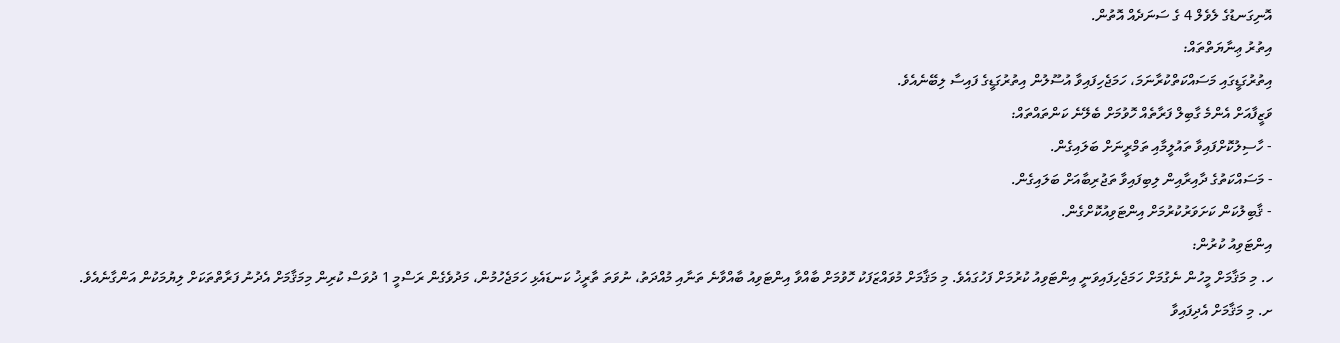އޮނިގަނޑުގެ ލެވެލް 4 ގެ ސަނަދެއް އޮތުން.
އިތުރު ޢިނާޔަތްތައް:
އިތުރުގަޑީގައި މަސައްކަތްކުރާނަމަ، ހަމަޖެހިފައިވާ އުސޫލުން އިތުރުގަޑީގެ ފައިސާ ލިބޭނެއެވެ.
ވަޒީފާއަށް އެންމެ ގާބިލް ފަރާތެއް ހޮވުމަށް ބެލޭނެ ކަންތައްތައް:
- ހާސިލުކޮށްފައިވާ ތައުލީމާއި ތަމްރީނަށް ބަލައިގެން.
- މަސައްކަތުގެ ދާއިރާއިން ލިބިފައިވާ ތަޖުރިބާއަށް ބަލައިގެން.
- ޤާބިލުކަން ކަށަވަރުކުރުމަށް އިންޓަވިއުކޮށްގެން.
އިންޓަވިއު ކުރުން:
ހ. މި މަޤާމަށް މީހުން ނެގުމަށް ހަމަޖެހިފައިވަނީ އިންޓަވިއު ކުރުމަށް ފަހުގައެވެ. މި މަޤާމަށް މުވައްޒަފަކު ހޮވުމަށް ބާއްވާ އިންޓަވިއު ބާއްވާނެ ތަނާއި މުއްދަތު، ނުވަތަ ތާރީޚު ކަނޑައެޅި ހަމަޖެހުމުން، މަދުވެގެން ރަސްމީ 1 ދުވަސް ކުރިން މިމަޤާމަށް އެދުނު ފަރާތްތަކަށް ލިޔުމަކުން އަންގާނެއެވެ.
ށ. މި މަޤާމަށް އެދިފައިވާ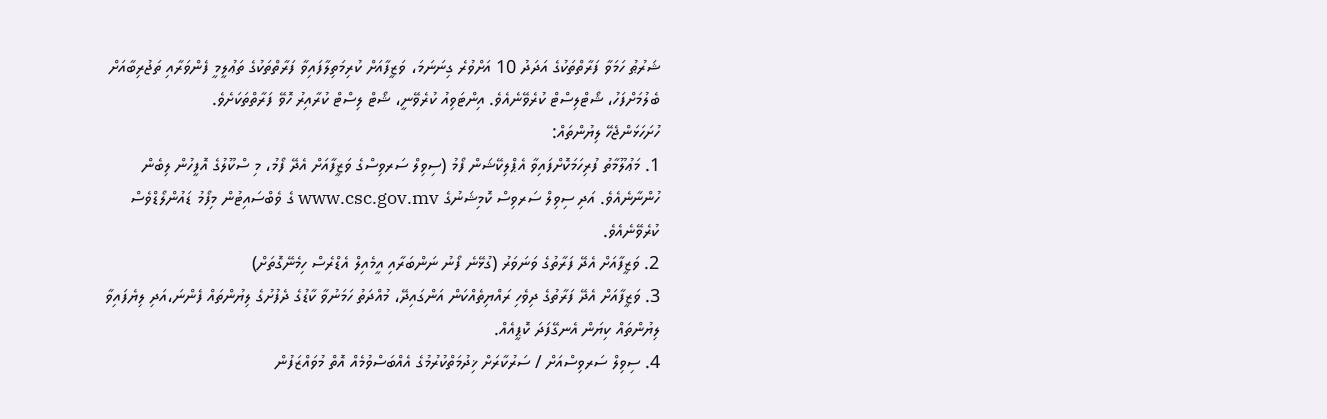ޝަރުޠު ހަމަވާ ފަރާތްތަކުގެ އަދަދު 10 އަށްވުރެ ގިނަނަމަ، ވަޒީފާއަށް ކުރިމަތިލާފައިވާ ފަރާތްތަކުގެ ތަޢުލީމީ ފެންވަރާއި ތަޖުރިބާއަށް ބެލުމަށްފަހު، ޝޯޓްލިސްޓް ކުރެވޭނެއެވެ. އިންޓަވިއު ކުރެވޭނީ، ޝޯޓް ލިސްޓް ކުރާއިރު ހޮވޭ ފަރާތްތަކަށެވެ.
ހުށަހަޅަންޖެހޭ ލިޔުންތައް:
1. މަޢުލޫމާތު ފުރިހަމަކޮށްފައިވާ އެޕްލިކޭޝަން ފޯމު (ސިވިލް ސަރވިސްގެ ވަޒީފާއަށް އެދޭ ފޯމު، މި ސްކޫލުގެ އޮފީހުން ލިބެން ހުންނާނެއެވެ. އަދި ސިވިލް ސަރވިސް ކޮމިޝަނުގެ www.csc.gov.mv ގެ ވެބްސައިޓުން މިފޯމު ޑައުންލޯޑްވެސް ކުރެވޭނެއެވެ.
2. ވަޒީފާއަށް އެދޭ ފަރާތުގެ ވަނަވަރު (ގުޅޭނެ ފޯނު ނަންބަރާއި އީމެއިލް އެޑްރެސް ހިމެނޭގޮތަށް)
3. ވަޒީފާއަށް އެދޭ ފަރާތުގެ ދިވެހި ރައްޔިތެއްކަން އަންގައިދޭ، މުއްދަތު ހަމަނުވާ ކާޑުގެ ދެފުށުގެ ލިޔުންތައް ފެންނަ،އަދި ލިޔެފައިވާ ލިޔުންތައް ކިޔަން އެނގޭފަދަ ކޮޕީއެއް.
4. ސިވިލް ސަރވިސްއަށް / ސަރުކާރަށް ޚިދުމަތްކުރުމުގެ އެއްބަސްވުމެއް އޮތް މުވައްޒަފުން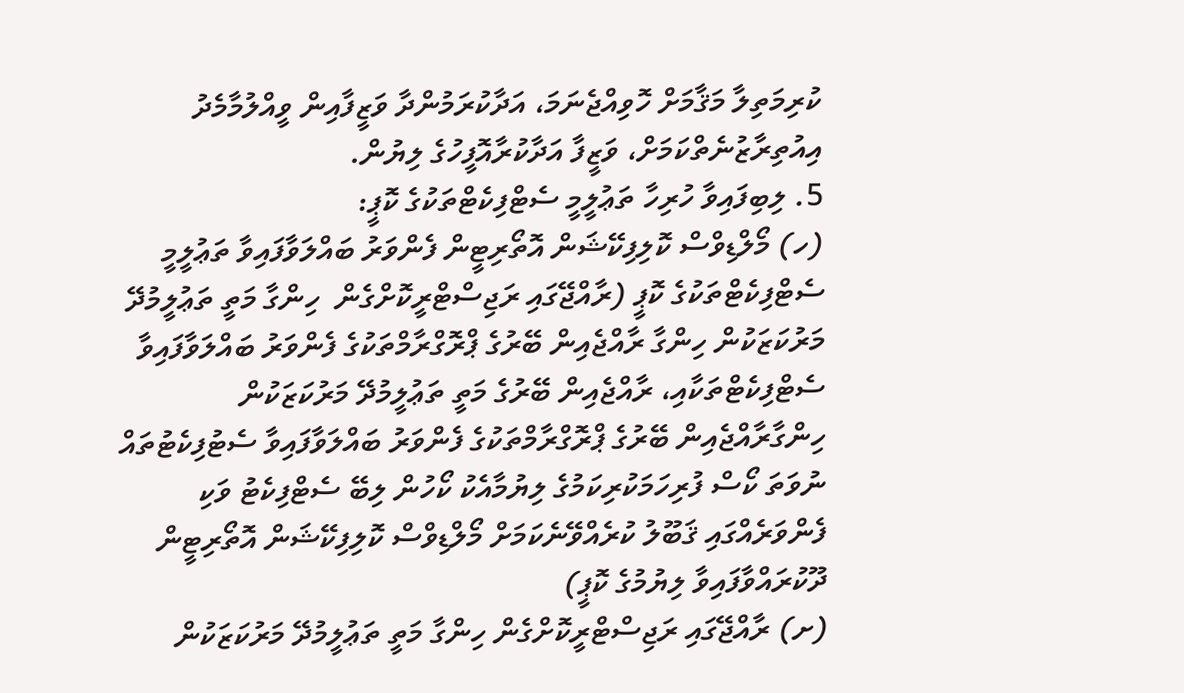ކުރިމަތިލާ މަޤާމަށް ހޮވިއްޖެނަމަ، އަދާކުރަމުންދާ ވަޒީފާއިން ވީއްލުމާމެދު އިއުތިރާޒުނެތްކަމަށް، ވަޒީފާ އަދާކުރާއޮފީހުގެ ލިޔުން.
5. ލިބިފައިވާ ހުރިހާ ތަޢުލީމީ ސެޓްފިކެޓްތަކުގެ ކޮޕީ:
(ހ) މޯލްޑިވްސް ކޮލިފިކޭޝަން އޮތޯރިޓީން ފެންވަރު ބައްލަވާފައިވާ ތަޢުލީމީ ސެޓްފިކެޓްތަކުގެ ކޮޕީ (ރާއްޖޭގައި ރަޖިސްޓްރީކޮށްގެން  ހިންގާ މަތީ ތަޢުލީމުދޭ މަރުކަޒަކުން ހިންގާ ރާއްޖެއިން ބޭރުގެ ޕްރޮގްރާމްތަކުގެ ފެންވަރު ބައްލަވާފައިވާ ސެޓްފިކެޓްތަކާއި، ރާއްޖެއިން ބޭރުގެ މަތީ ތަޢުލީމުދޭ މަރުކަޒަކުން ހިންގާރާއްޖެއިން ބޭރުގެ ޕްރޮގްރާމްތަކުގެ ފެންވަރު ބައްލަވާފައިވާ ސެޓުފިކެޓުތައް ނުވަތަ ކޯސް ފުރިހަމަކުރިކަމުގެ ލިޔުމާއެކު ކޯހުން ލިބޭ ސެޓްފިކެޓު ވަކި ފެންވަރެއްގައި ޤަބޫލު ކުރެއްވޭނެކަމަށް މޯލްޑިވްސް ކޮލިފިކޭޝަން އޮތޯރިޓީން ދޫކުރައްވާފައިވާ ލިޔުމުގެ ކޮޕީ)
(ށ) ރާއްޖޭގައި ރަޖިސްޓްރީކޮށްގެން ހިންގާ މަތީ ތަޢުލީމުދޭ މަރުކަޒަކުން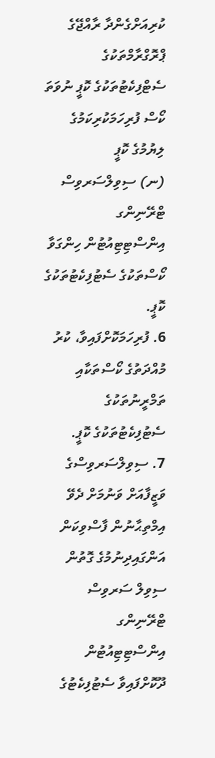ކުރިއަށްގެންދާ ރާއްޖޭގެ ޕްރޮގްރާމްތަކުގެ ސެޓްފިކެޓުތަކުގެ ކޮޕީ ނުވަތަ ކޯސް ފުރިހަމަކުރިކަމުގެ ލިޔުމުގެ ކޮޕީ
(ނ) ސިވިލްސަރވިސް ޓްރޭނިންގ އިންސްޓިޓިއުޓުން ހިންގަވާ ކޯސްތަކުގެ ސެޓުފިކެޓުތަކުގެ ކޮޕީ.
6. ފުރިހަމަކޮށްފައިވާ، ކުރު މުއްދަތުގެ ކޯސްތަކާއި ތަމްރީނުތަކުގެ ސެޓުފިކެޓުތަކުގެ ކޮޕީ.
7. ސިވިލްސަރވިސްގެ ވަޒީފާއަށް ވަނުމަށް ދެވޭ އިމްތިޙާނުން ފާސްވިކަން އަންގައިދިނުމުގެ ގޮތުން ސިވިލް ސަރވިސް ޓްރޭނިންގ އިންސްޓިޓިއުޓުން ދޫކޮށްފައިވާ ސެޓުފިކެޓުގެ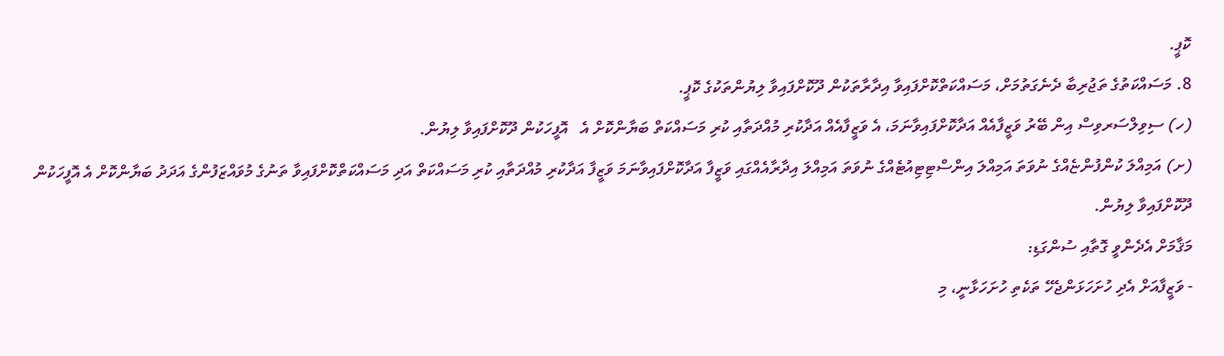ކޮޕީ.
8. މަސައްކަތުގެ ތަޖުރިބާ ދެނެގަތުމަށް، މަސައްކަތްކޮށްފައިވާ އިދާރާތަކުން ދޫކޮށްފައިވާ ލިޔުންތަކުގެ ކޮޕީ.
(ހ) ސިވިލްސަރވިސް އިން ބޭރު ވަޒީފާއެއް އަދާކޮށްފައިވާނަމަ، އެ ވަޒީފާއެއް އަދާކުރި މުއްދަތާއި ކުރި މަސައްކަތް ބަޔާންކޮށް އެ   އޮފީހަކުން ދޫކޮށްފައިވާ ލިޔުން.
(ށ) އަމިއްލަ ކުންފުންޏެއްގެ ނުވަތަ އަމިއްލަ އިންސްޓިޓިއުޓެއްގެ ނުވަތަ އަމިއްލަ އިދާރާއެއްގައި ވަޒީފާ އަދާކޮށްފައިވާނަމަ ވަޒީފާ އަދާކުރި މުއްދަތާއި ކުރި މަސައްކަތް އަދި މަސައްކަތްކޮށްފައިވާ ތަނުގެ މުވައްޒަފުންގެ އަދަދު ބަޔާންކޮށް އެ އޮފީހަކުން ދޫކޮށްފައިވާ ލިޔުން.
މަޤާމަށް އެދެންވީ ގޮތާއި ސުންގަޑި:
- ވަޒީފާއަށް އެދި ހުށަހަޅަންޖެހޭ ތަކެތި ހުށަހަޅާނީ، މި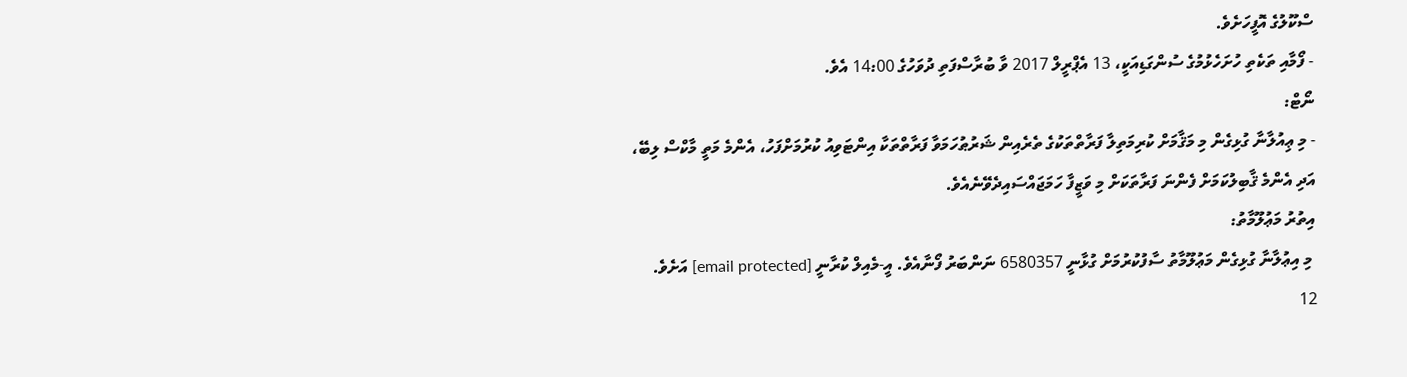ސްކޫލުގެ އޮފީހަށެވެ.
- ފޯމާއި ތަކެތި ހުށަހެޅުމުގެ ސުންގަޑިއަކީ، 13 އެޕްރީލް 2017 ވާ ބުރާސްފަތި ދުވަހުގެ 14:00 އެވެ.
ނޯޓް:
- މި ޢިއުލާނާ ގުޅިގެން މި މަޤާމަށް ކުރިމަތިލާ ފަރާތްތަކުގެ ތެރެއިން ޝަރުޠުހަމަވާ ފަރާތްތަކާ އިންޓަވިއު ކުރުމަށްފަހު، އެންމެ މަތީ މާކްސް ލިބޭ، އަދި އެންމެ ޤާބިލުކަމަށް ފެންނަ ފަރާތަކަށް މި ވަޒީފާ ހަމަޖައްސައިދެވޭނެއެވެ.
އިތުރު މަޢުލޫމާތު:
 މި އިޢުލާނާ ގުޅިގެން މަޢުލޫމާތު ސާފުކުރުމަށް ގުޅާނީ 6580357 ނަންބަރު ފޯނާއެވެ. އީ-މެއިލް ކުރާނީ [email protected] އަށެވެ.
12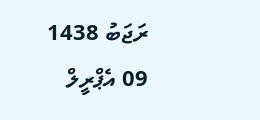ރަޖަބު 1438
09 އެޕްރީލް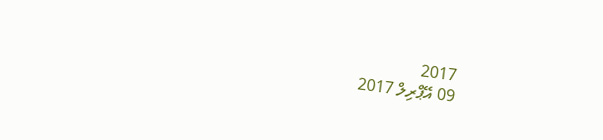2017
09 އޭޕްރިލް 2017